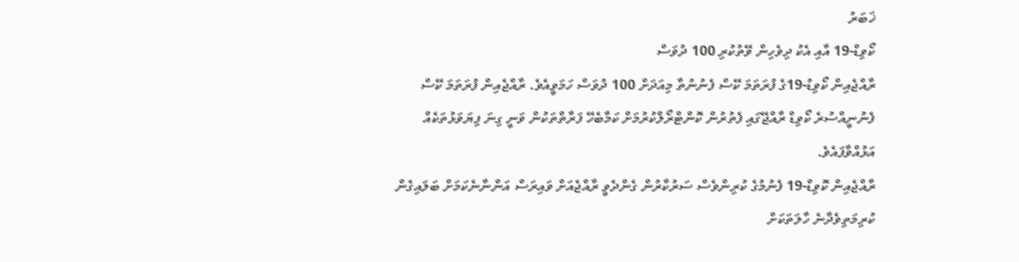ޚަބަރު
ކޯވިޑް-19 އާއި އެކު ދިވެހިން ވޭތުކުރި 100 ދުވަސް
ރާއްޖެއިން ކޯވިޑު-19ގެ ފުރަތަމަ ކޭސް ފެނުނުތާ މިއަދަށް 100 ދުވަސް ހަމަވީއެވެ. ރާއްޖެއިން ފުރަތަމަ ކޭސް ފެނުނީއްސުރެ ކޯވިޑް ރާއްޖޭގައި ފެތުރުން ކޮންޓްރޯލްކުރުމަށް ކަމާބެހޭ ފަރާތްތަކުން ވަނީ ގިނަ ފިޔަވަޅުތަކެއް އަޅުއްވާފައެވެ.
ރާއްޖެއިން ކޮވިޑް-19 ފެނުމުގެ ކުރިންވެސް ސަރުކާރުން ގެންދެވީ ރާއްޖެއަށް ވައިރަސް އަންނާނެކަމަށް ބަލައިގެން ކުރިމަތިވެދާނެ ހާލަތަކަށް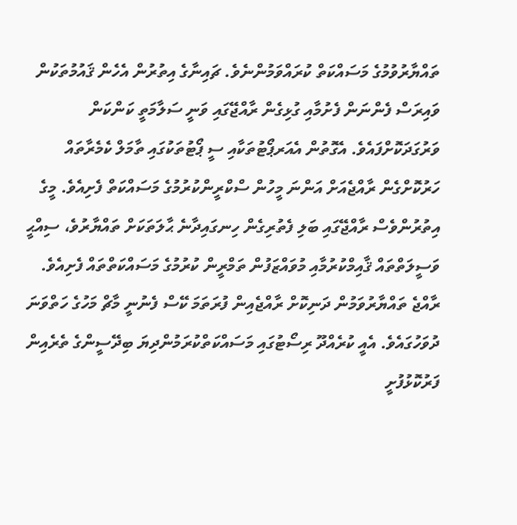ތައްޔާރުވުމުގެ މަސައްކަތް ކުރައްވަމުންނެވެ. ޗައިނާގެ އިތުރުން އެހެން ޤައުމުތަކުން ވައިރަސް ފެންނަން ފެށުމާއި ގުޅިގެން ރާއްޖޭގައި ވަނީ ސަލާމަތީ ކަންކަން ވަރުގަދަކޮށްފައެވެ. އެގޮތުން އެއަރޕޯޓުތަކާއި ސީ ޕޯޓުތަކުގައި ތާމަލް ކެމެރާތައް ހަރުކޮށްގެން ރާއްޖެއަށް އަންނަ މީހުން ސްކްރީންކުރުމުގެ މަސައްކަތް ފެށިއެވެ. މީގެ އިތުރުންވެސް ރާއްޖޭގައި ބަލި ފެތުރިގެން ހިނގައިދާނެ ޙާލަތަކަށް ތައްޔާރުވެ، ސިއްޙީ ވަސީލަތްތައް ޤާއިމްކުރުމާއި މުވައްޒަފުން ތަމްރީން ކުރުމުގެ މަސައްކަތްތައް ފެށިއެވެ.
ރާއްޖެ ތައްޔާރުވަމުން ދަނިކޮށް ރާއްޖެއިން ފުރަތަމަ ކޭސް ފެނުނީ މާޗް މަހުގެ ހަތްވަނަ ދުވަހުގައެވެ. އެއީ ކުރެއްދޫ ރިސޯޓުގައި މަސައްކަތްކުރަމުންދިޔަ ބިދޭސީންގެ ތެރެއިން ފަރުކޮޅުފުށީ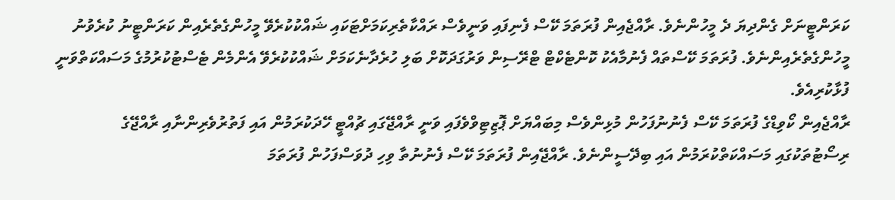ކަރަންޓީނަށް ގެންދިޔަ ދެ މީހުންނެވެ. ރާއްޖެއިން ފުރަތަމަ ކޭސް ފެނިފައި ވަނީވެސް ރައްކާތެރިކަމަށްޓަކައި ޝައްކުކުރެވޭ މީހުންގެތެރެއިން ކަރަންޓީނު ކުރެވުނު މީހުންގެތެރެއިންނެވެ. ފުރަތަމަ ކޭސްތައް ފެނުމާއެކު ކޮންޓެކްޓް ޓްރޭސިން ވަރުގަދަކޮށް ބަލި ހުރެދާނެކަމަށް ޝައްކުކުރެވޭ އެންމެން ޓެސްޓުކުރުމުގެ މަސައްކަތްވަނީ ފުޅާކުރިއެވެ.
ރާއްޖެއިން ކޯވިޑްގެ ފުރަތަމަ ކޭސް ފެނުނުފަހުން މުޅިންވެސް މިބައްޔަށް ޕޮޒިޓިވްވެފައި ވަނީ ރާއްޖޭގައި ޗުއްޓީ ހޭދަކުރަމުން އައި ފަތުރުވެރިންނާއި ރާއްޖޭގެ ރިސޯޓުތަކުގައި މަސައްކަތްކުރަމުން އައި ބިދޭސީންނެވެ. ރާއްޖޭއިން ފުރަތަމަ ކޭސް ފެނުނުތާ ވިހި ދުވަސްފަހުން ފުރަތަމަ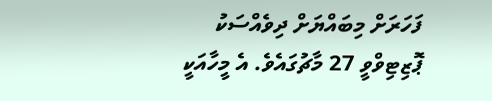ފަހަރަށް މިބައްޔަށް ދިވެއްސަކު ޕޮޒިޓިވްވީ 27 މާޗުގައެވެ. އެ މީހާއަކީ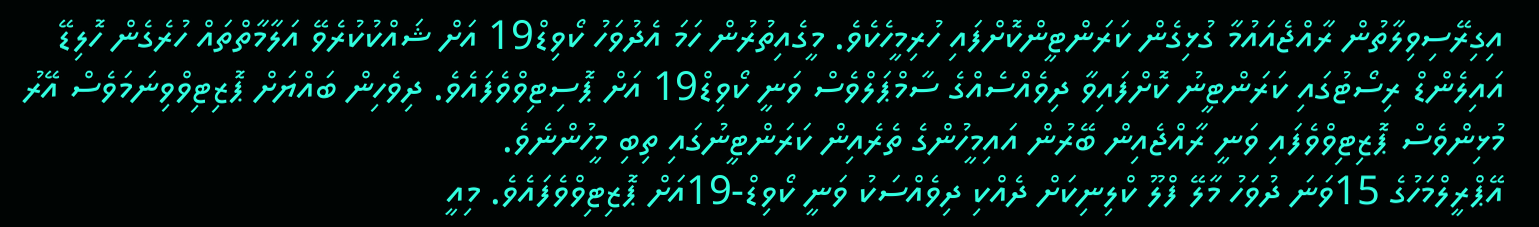އިގިރޭސިވިލާތުން ރާއްޖެއައުމާ ގުޅިގެން ކަރަންޓީންކޮށްފައި ހުރިމީހެކެވެ. މީގެއިތުރުން ހަމަ އެދުވަހު ކޯވިޑް19 އަށް ޝައްކުކުރެވޭ އަލާމާތްތައް ހުރެގެން ހޮލިޑޭ އައިލެންޑް ރިސޯޓުގައި ކަރަންޓީނު ކޮށްފައިވާ ދިވެއްސެއްގެ ސާމްޕަލްވެސް ވަނީ ކޯވިޑް19 އަށް ޕޮސިޓިވްވެފައެވެ. ދިވެހިން ބައްޔަށް ޕޮޒިޓިވްވިނަމަވެސް އޭރު މުޅިންވެސް ޕޮޒިޓިވްވެފައި ވަނީ ރާއްޖެއިން ބޭރުން އައިމީހުންގެ ތެރެއިން ކަރަންޓީނުގައި ތިބި މީހުންނެވެ.
އޭޕްރީލްމަހުގެ 15ވަނަ ދުވަހު މާލޭ ފްލޫ ކްލިނިކަށް ދެއްކި ދިވެއްސަކު ވަނީ ކޯވިޑް-19އަށް ޕޮޒިޓިވްވެފައެވެ. މިއީ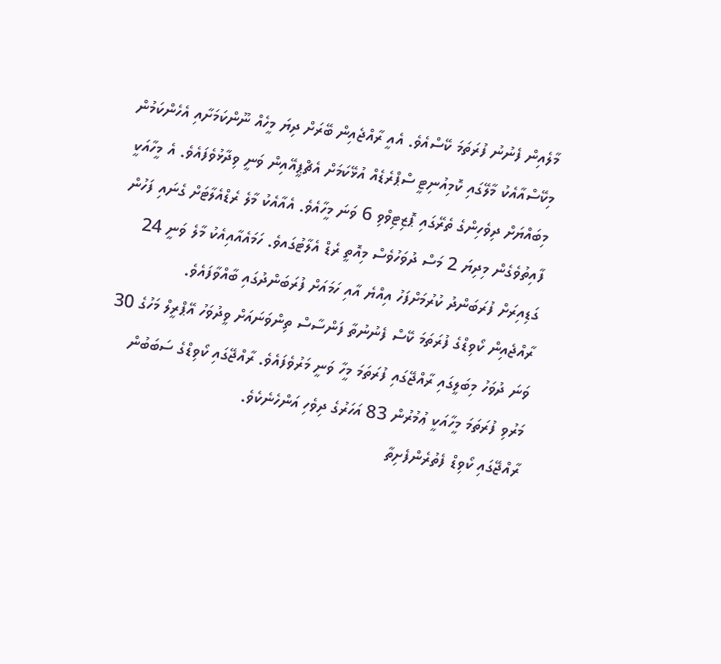މާލެއިން ފެނުނު ފުރަތަމަ ކޭސްއެވެ. އެއީ ރާއްޖެއިން ބޭރަށް ދިޔަ މީހެއް ނޫންކަމަށާއި އެހެންކަމުން މިކޭސްއާއެކު މާލޭގައި ކޮމިއުނިޓީ ސްޕްރެޑެއް އުޅޭކަމަށް އެޗްޕީއޭއިން ވަނީ ވިދާޅުވެފައެވެ. އެ މީހާއަކީ މިބައްޔަށް ދިވެހިންގެ ތެރޭގައި ޕޮޒިޓިވްވި 6 ވަނަ މީހާއެވެ. އެއާއެކު މާލެ ރެޑްއެލާޓަށް ގެނައި ފަހުން ފާއިތުވެގެން މިދިޔަ 2 މަސް ދުވަހުވެސް މިއޮތީ ރެޑް އެލާޓުގައވެ. ހަމައެއާއިއެކު މާލެ ވަނީ 24 ގަޑިއިރަށް ފުރަބަންދު ކުރުމަށްފަހު އިއްޔެ އާއި ހަމައަށް ފުރަބަންދުގައި ބާއްވާފައެވެ.
ރާއްޖެއިން ކޯވިޑްގެ ފުރަތަމަ ކޭސް ފެނުނުތާ ފަންސާސް ތިންވަނައަށް ވީދުވަހު އޭޕްރީލް މަހުގެ 30 ވަނަ ދުވަހު މިބަލީގައި ރާއްޖޭގައި ފުރަތަމަ މީހާ ވަނީ މަރުވެފައެވެ. ރާއްޖޭގައި ކޯވިޑްގެ ސަބަބުން މަރުވި ފުރަތަމަ މީހާއަކީ ޢުމުރުން 83 އަހަރުގެ ދިވެހި އަންހެނެކެވެ.
ރާއްޖޭގައި ކޯވިޑް ފެތުރެންފެށިތާ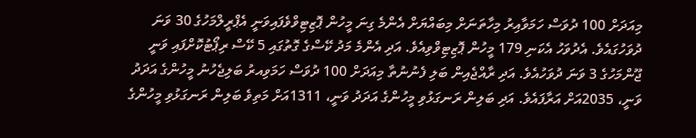މިއަދަށް 100 ދުވަސް ހަމަވާއިރު މިހާތަނަށް މިބައްޔަށް އެންމެ ގިނަ މީހުން ޕޮޒިޓިވްވެފައިވަނީ އެޕްރީލްމަހުގެ 30 ވަނަ ދުވަހުގައެވެ. އެދުވަހު އެކަނި 179 މީހުން ޕޮޒިޓިވްވިއެވެ. އަދި އެންމެ މަދު ކޭސްގެ ގޮތުގައި 5 ކޭސް ރިޕޯޓުކޮށްފައި ވަނީ ޖޫންމަހުގެ 3 ވަނަ ދުވަހުއެވެ. އަދި ރާއްޖެއިން ބަލި ފެނުނުތާ މިއަދަށް 100 ދުވަސް ހަމަވިއރު ބަލިޖެހުނު މީހުންގެ އަދަދު ވަނީ، 2035އަށް އަރާފައެވެ. އަދި ބަލިން ރަނގަޅުވި މީހުންގެ އަދަދު ވަނީ، 1311އަށް މަތިވެ ބަލިން ރަނގަޅުވި މީހުންގެ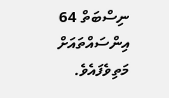ނިސްބަތް 64 އިންސައްތައަށް މަތިވެފައެވެ.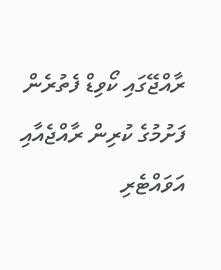ރާއްޖޭގައި ކޯވިޑް ފެތުރެން ފަށުމުގެ ކުރިން ރާއްޖެއާއި އަވައްޓެރި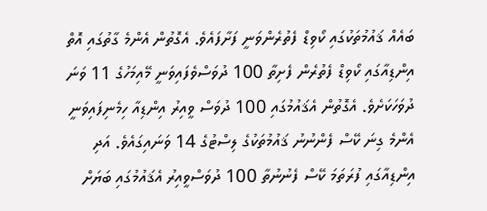ބައެއް ޤައުމުތަކުގައި ކޯވިޑް ފެތުރެންވަނީ ފަށާފައެވެ. އެގޮތުން އެންމެ ގާތުގައި އޮތް އިންޑިއާގައި ކޯވިޑް ފެތުރެން ފެށިތާ 100 ދުވަސްވެފައިވަނީ މޭއިމަހުގެ 11 ވަނަ ދުވަހަކަށެވެ. އެގޮތުން އެޤައުމުގައި 100 ދުވަސް ވީއިރު އިންޑިއާ ހިމެނިފައިވަނީ އެންމެ ގިނަ ކޭސް ފެންނުނު ޤައުމުތަކުގެ ލިސްޓުގެ 14 ވަނައިގައެވެ. އަދި އިންޑިއާގައި ފުރަތަމަ ކޭސް ފެނުނުތާ 100 ދުވަސްވީއިރު އެޤައުމުގައި ބަޔަށް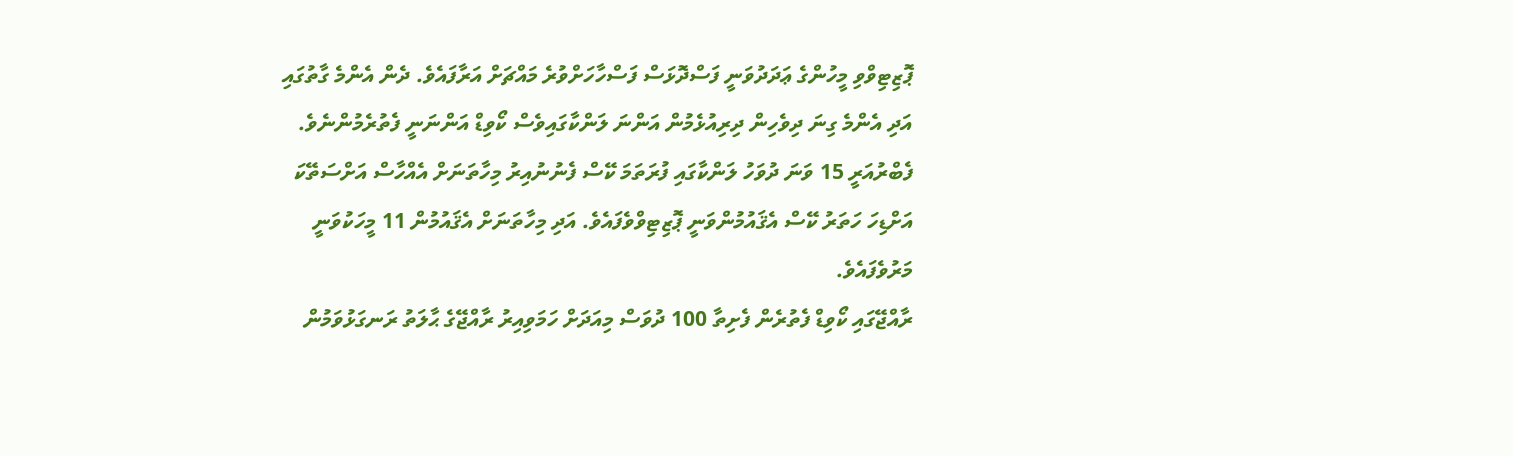ޕޮޒިޓިވްވި މީހުންގެ ޢަދަދުވަނީ ފަސްދޮޅަސް ފަސްހާހަށްވުރެ މައްޗަށް އަރާފައެވެ. ދެން އެންމެ ގާތުގައި އަދި އެންމެ ގިނަ ދިވެހިން ދިރިއުޅެމުން އަންނަ ލަންކާގައިވެސް ކޯވިޑް އަންނަނީ ފެތުރެމުންނެވެ. ފެބްރުއަރީ 15 ވަނަ ދުވަހު ލަންކާގައި ފުރަތަމަ ކޭސް ފެނުނުއިރު މިހާތަނަށް އެއްހާސް އަށްސަތޭކަ އަށްޑިހަ ހަތަރު ކޭސް އެޤައުމުންވަނީ ޕޮޒިޓިވްވެފައެވެ. އަދި މިހާތަނަށް އެޤައުމުން 11 މީހަކުވަނީ މަރުވެފައެވެ.
ރާއްޖޭގައި ކޯވިޑް ފެތުރެން ފެށިތާ 100 ދުވަސް މިއަދަށް ހަމަވިއިރު ރާއްޖޭގެ ޙާލަތު ރަނގަޅުވަމުން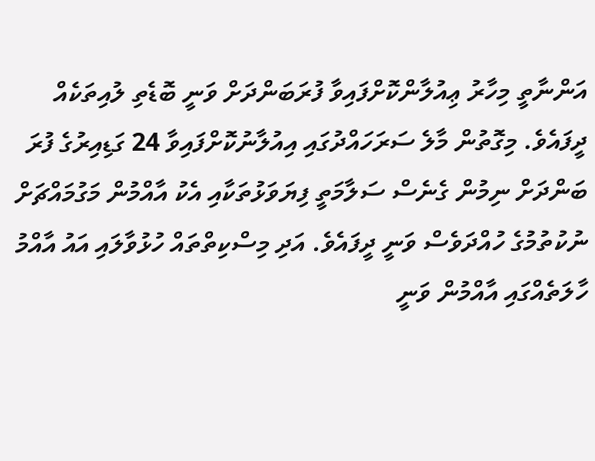އަންނާތީ މިހާރު ޢިއުލާންކޮށްފައިވާ ފުރަބަންދަށް ވަނީ ބޮޑެތި ލުއިތަކެއް ދީފައެވެ. މިގޮތުން މާލެ ސަރަހައްދުގައި އިއުލާނުކޮށްފައިވާ 24 ގަޑިއިރުގެ ފުރަ ބަންދަށް ނިމުން ގެނެސް ސަލާމަތީ ފިޔަވަޅުތަކާއި އެކު އާއްމުން މަގުމައްޗަށް ނުކުތުމުގެ ހުއްދަވެސް ވަނީ ދީފައެވެ. އަދި މިސްކިތްތައް ހުޅުވާލައި އައު އާއްމު ހާލަތެއްގައި އާއްމުން ވަނީ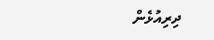ދިރިއުޅެން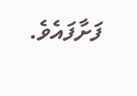ފަށާފައެވެ.